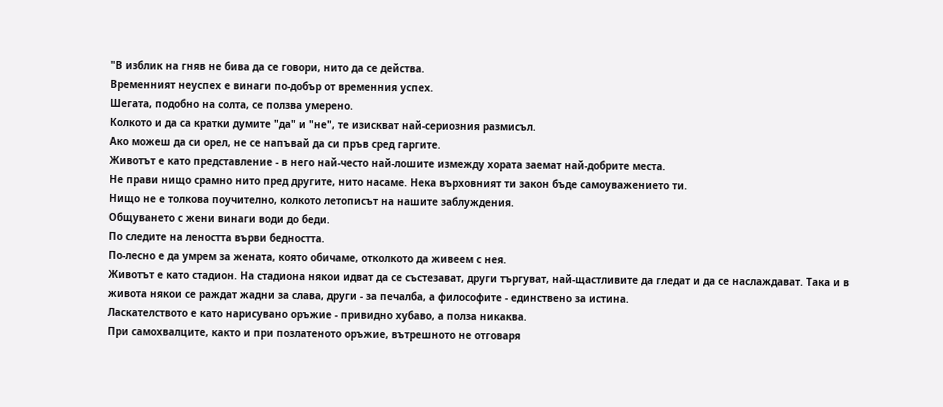"В изблик на гняв не бива да се говори, нито да се действа.
Временният неуспех е винаги по-добър от временния успех.
Шегата, подобно на солта, се ползва умерено.
Колкото и да са кратки думите "да" и "не", те изискват най-сериозния размисъл.
Ако можеш да си орел, не се напъвай да си пръв сред гаргите.
Животът е като представление - в него най-често най-лошите измежду хората заемат най-добрите места.
Не прави нищо срамно нито пред другите, нито насаме. Нека върховният ти закон бъде самоуважението ти.
Нищо не е толкова поучително, колкото летописът на нашите заблуждения.
Общуването с жени винаги води до беди.
По следите на леността върви бедността.
По-лесно е да умрем за жената, която обичаме, отколкото да живеем с нея.
Животът е като стадион. На стадиона някои идват да се състезават, други търгуват, най-щастливите да гледат и да се наслаждават. Така и в живота някои се раждат жадни за слава, други - за печалба, а философите - единствено за истина.
Ласкателството е като нарисувано оръжие - привидно хубаво, а полза никаква.
При самохвалците, както и при позлатеното оръжие, вътрешното не отговаря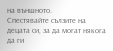на външното.
Спестявайте сълзите на децата си, за да могат някога да ги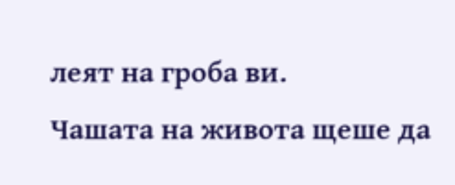леят на гроба ви.
Чашата на живота щеше да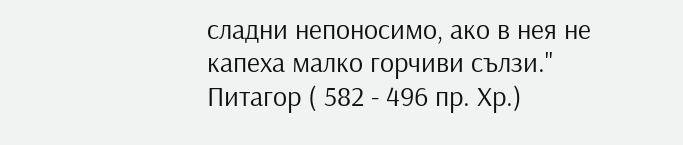сладни непоносимо, ако в нея не капеха малко горчиви сълзи."
Питагор ( 582 - 496 пр. Хр.)